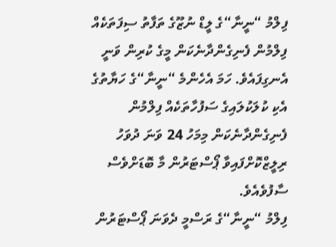ފިލްމު “ނީނާ“ގެ ލީޑް ނުޒޫގެ ތަފާތު ސިފަތަކެއް ފިލްމުން ފެނިގެންދާނެކަން މީގެ ކުރިން ވަނީ އެނގިފައެވެ. ހަމަ އެހެންމެ “ނީނާ“ގެ ހަޔާތުގެ އެކި ކުލަކުލައިގެ ސަފުހާތަކެއް ފިލްމުން ފެނިގެންދާނެކަން މިމަހު 24 ވަނަ ދުވަހު ރިލީޒްކޮށްފައިވާ ޕޯސްޓަރުން މާ ބޮޑަށްވެސް ސާފުވެއެވެ.
ފިލްމު “ނީނާ“ގެ ރަސްމީ ދެވަނަ ޕޯސްޓަރުން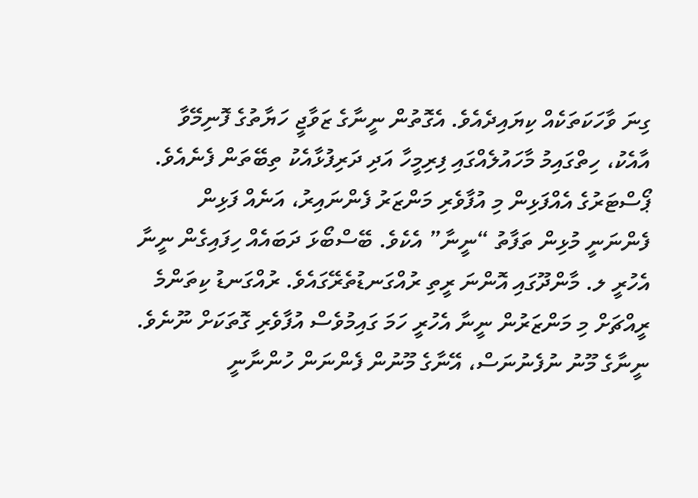ގިނަ ވާހަކަތަކެއް ކިޔައިދެއެވެ. އެގޮތުން ނީނާގެ ޒަވާޖީ ހަޔާތުގެ ފޮނިމޭވާ އާއެކު، ހިތްގައިމު މާހައުލެއްގައި ފިރިމީހާ އަދި ދަރިފުޅާއެކު ތިބޭތަން ފެނެއެވެ. ޕޯސްޓަރުގެ އެއްފަޅިން މި އުފާވެރި މަންޒަރު ފެންނައިރު، އަނެއް ފަޅިން ފެންނަނީ މުޅިން ތަފާތު “ނީނާ” އެކެވެ. ބޭސްބޯޅަ ދަބައެއް ހިފައިގެން ނީނާ އެހުރީ ލ. މާންދޫގައި އޮންނަ ރީތި ރުއްގަނޑުތެރޭގައެވެ. ރުއްގަނޑު ކިތަންމެ ރީއްޗަށް މި މަންޒަރުން ނީނާ އެހުރީ ހަމަ ގައިމުވެސް އުފާވެރި ގޮތަކަށް ނޫނެވެ. ނީނާގެ މޫނު ނުފެނުނަސް، އޭނާގެ މޫނުން ފެންނަން ހުންނާނީ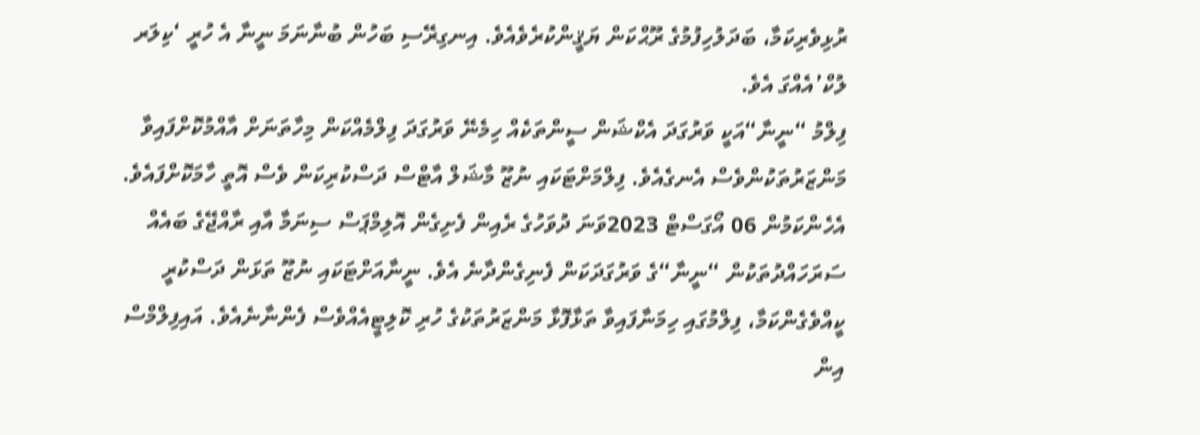ރުޅިވެރިކަމާ، ބަދަލުހިފުމުގެ ރޫޙްކަން ޔަޤީންކުރެވެއެވެ. އިނގިރޭސި ބަހުން ބުނާނަމަ ނީނާ އެ ހުރީ ‘ކިލަރ ލުކް’އެއްގަ އެވެ.
ފިލްމު “ނީނާ“އަކީ ވަރުގަދަ އެކްޝަން ސީންތަކެއް ހިމެނޭ ވަރުގަދަ ފިލްމެއްކަން މިހާތަނަށް އާއްމުކޮށްފައިވާ މަންޒަރުތަކުންވެސް އެނގެއެވެ. ފިލްމަށްޓަކައި ނުޒޫ މާޝަލް އާޓްސް ދަސްކުރިކަން ވެސް އޮތީ ހާމަކޮށްފައެވެ. އެހެންކަމުން 06 އޯގަސްޓް 2023ވަނަ ދުވަހުގެ ރެއިން ފެށިގެން އޮލިމްޕަސް ސިނަމާ އާއި ރާއްޖޭގެ ބައެއް ސަރަހައްދުތަކުން “ނީނާ“ގެ ވަރުގަދަކަން ފެނިގެންދާނެ އެވެ. ނީނާއަށްޓަކައި ނުޒޫ ތަޅަން ދަސްކުރީ ކީއްވެގެންކަމާ، ފިލްމުގައި ހިމަނާފައިވާ ތަޅާފޮޅާ މަންޒަރުތަކުގެ ހުރި ކޮލިޓީއެއްވެސް ފެންނާނެއެވެ. އައިފިލްމްސް އިން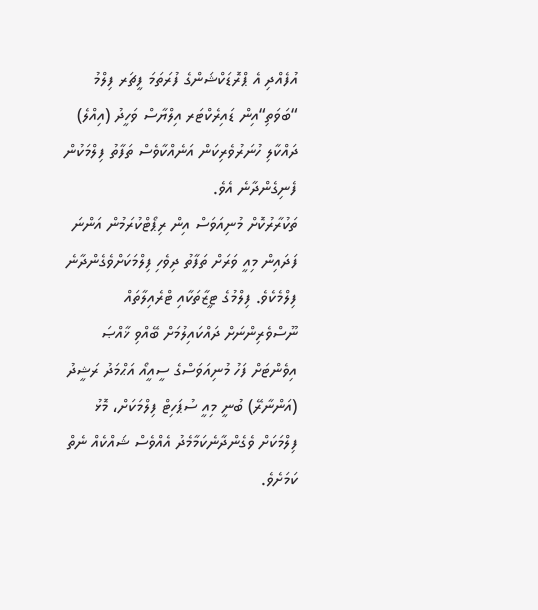އުފެއްދި އެ ޕްރޮޑަކްޝަންގެ ފުރަތަމަ ފީޗަރ ފިލްމު “ބަވަތި“އިން ޑައިރެކްޓަރ އިލްޔާސް ވަހީދު (އިއްލެ) ދައްކާލި ހުނަރުވެރިކަން އަނެއްކާވެސް ތަފާތު ފިލްމަކުން ފެނިގެންދާނެ އެވެ.
ތަކުރާރުކޮށް މުނިއަވަސް އިން ރިޕޯޓްކުރަމުން އަންނަ ފަދައިން މިއީ ވަރަށް ތަފާތު ދިވެހި ފިލްމަކަށްވެގެންދާނެ ފިލްމެކެވެ. ފިލްމުގެ ޓީޒާތަކާއި ޓްރެއިލާތައް ނޫސްވެރިންނަށް ދައްކައިލުމަށް ބޭއްވި ޚާއްޞަ އިވެންޓަށް ފަހު މުނިއަވަސްގެ ސީއީއޯ އަޙްމަދު ރަޝީދު (އަންނާރޭ) ބުނީ މިއީ ސުޕަހިޓް ފިލްމަކަށް، މޮޅު ފިލްމަކަށް ވެގެންދާނެކަމާމެދު އެއްވެސް ޝައްކެއް ނެތް ކަމަށެވެ.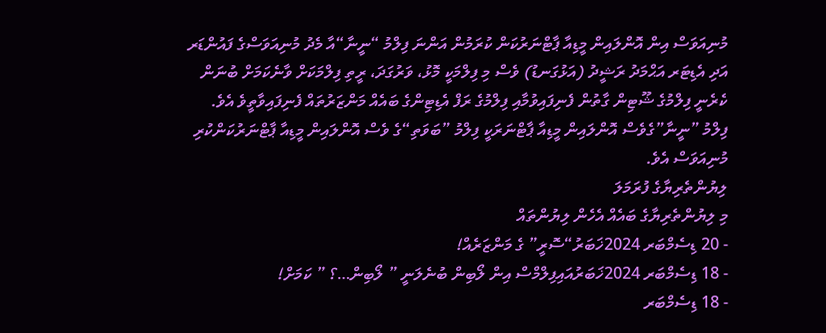މުނިއަވަސް އިން އޮންލައިން މީޑިއާ ޕާޓްނަރުކަން ކުރަމުން އަންނަ ފިލްމު “ނީނާ“އާ މެދު މުނިއަވަސްގެ ފައުންޑަރ އަދި އެޑިޓަރ އަޙްމަދު ރަޝީދު (އަޅުގަނޑު) ވެސް މި ފިލްމަކީ މޮޅު، ވަރުގަދަ، ރީތި ފިލްމަކަށް ވާނެކަމަށް ބުނަން ކެރެނީ ފިލްމުގެ ޝޫޓިން ގާތުން ފެނިފައިވުމާއި ފިލްމުގެ ރަފް އެޑިޓިންގެ ބައެއް މަންޒަރުތައް ފެނިފައިވާތީވެ އެވެ.
ފިލްމު ”ނީނާ”ގެވެސް އޮންލައިން މީޑިއާ ޕާޓްނަރަކީ ފިލްމު ”ބަވަތި“ގެ ވެސް އޮންލައިން މީޑިއާ ޕާޓްނަރުކަންކުރި މުނިއަވަސް އެވެ.
ލިޔުންތެރިޔާގެ ފުރަމަލަ
މި ލިޔުންތެރިޔާގެ ބައެއް އެހެން ލިޔުންތައް
- 20 ޑިސެމްބަރ 2024ޚަބަރު“ސޮރީ” ގެ މަންޒަރެއް!
- 18 ޑިސެމްބަރ 2024ޚަބަރުއައިފިލްމްސް އިން ލޯބިން ބުނެލަނީ ” ލޯބިން…؟ ” ކަމަށް!
- 18 ޑިސެމްބަރ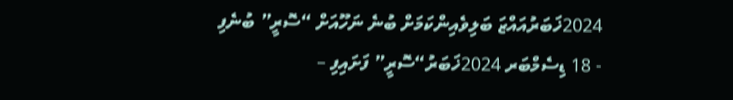2024ޚަބަރުއައްޒަ ބަލިވެއިންކަމަށް ބުނެ ނަހޫއަށް “ސޮރީ” ބުނެފި
- 18 ޑިސެމްބަރ 2024ޚަބަރު“ސޮރީ” ފަށައިފި –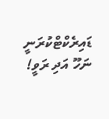ޑައިރެކްޓްކުރަނީ ނަހޫ އަދި ރަވީ!